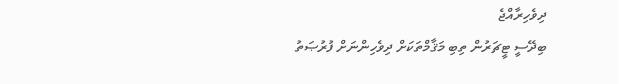ދިވެހިރާއްޖެ
ބިދޭސީ ޓީޗަރުން ތިބި މަޤާމްތަކަށް ދިވެހިންނަށް ފުރުޞަތު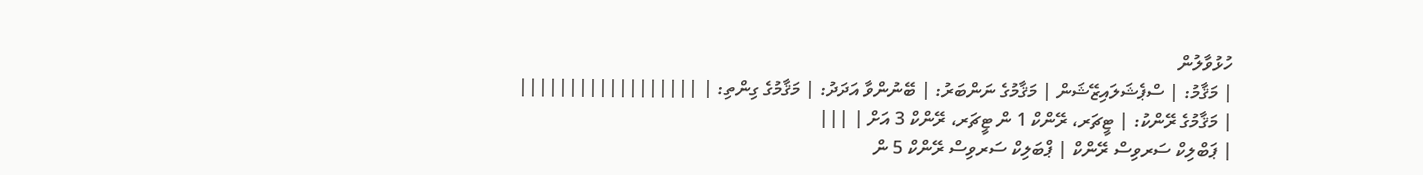ހުޅުވާލުން
| މަޤާމު: | ސްޕެޝަލައިޒޭޝަން | މަޤާމުގެ ނަންބަރު: | ބޭނުންވާ އަދަދު: | މަޤާމުގެ ގިންތި: | ||||||||||||||||||
| މަޤާމުގެ ރޭންކު: | ޓީޗަރ، ރޭންކް 1 ން ޓީޗަރ، ރޭންކް 3 އަށް | |||
| ޕަބްލިކް ސަރވިސް ރޭންކް | ޕްބަލިކް ސަރވިސް ރޭންކް 5 ން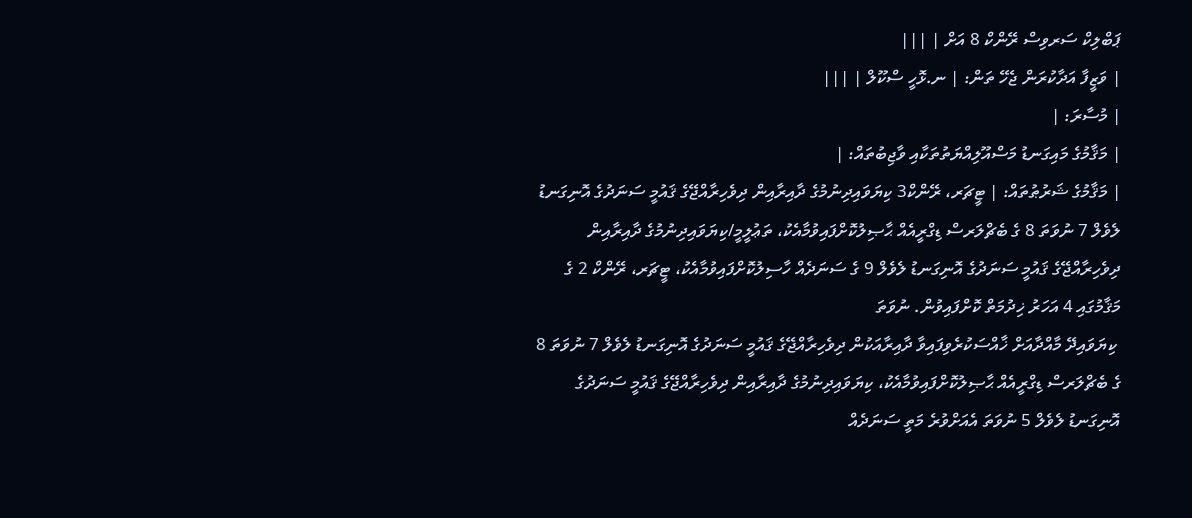ޕަބްލިކް ސަރވިސް ރޭންކް 8 އަށް | |||
| ވަޒީފާ އަދާކުރަން ޖެހޭ ތަން: | ނ.ޅޮހީ ސްކޫލް | |||
| މުސާރަ: |
| މަޤާމުގެ މައިގަނޑު މަސްއޫލިއްޔަތުތަކާއި ވާޖިބުތައް: |
| މަޤާމުގެ ޝަރުޠުތައް: | ޓީޗަރ، ރޭންކް3 ކިޔަވައިދިނުމުގެ ދާއިރާއިން ދިވެހިރާއްޖޭގެ ޤައުމީ ސަނަދުގެ އޮނިގަނޑު ލެވެލް 7 ނުވަތަ 8 ގެ ބެޗްލަރސް ޑިގްރީއެއް ޙާޞިލުކޮށްފައިވުމާއެކު، ތަޢުލީމީ/ކިޔަވައިދިނުމުގެ ދާއިރާއިން ދިވެހިރާއްޖޭގެ ޤައުމީ ސަނަދުގެ އޮނިގަނޑު ލެވެލް 9 ގެ ސަނަދެއް ހާސިލުކޮށްފައިވުމާއެކު، ޓީޗަރ، ރޭންކް 2 ގެ މަޤާމުގައި 4 އަހަރު ޚިދުމަތް ކޮށްފައިވުން. ނުވަތަ
 ކިޔަވައިދޭ މާއްދާއަށް ޚާއްސަކުރެވިފައިވާ ދާއިރާއަކުން ދިވެހިރާއްޖޭގެ ޤައުމީ ސަނަދުގެ އޮނިގަނޑު ލެވެލް 7 ނުވަތަ 8 ގެ ބެޗްލަރސް ޑިގްރީއެއް ޙާޞިލުކޮށްފައިވުމާއެކު، ކިޔަވައިދިނުމުގެ ދާއިރާއިން ދިވެހިރާއްޖޭގެ ޤައުމީ ސަނަދުގެ އޮނިގަނޑު ލެވެލް 5 ނުވަތަ އެއަށްވުރެ މަތީ ސަނަދެއް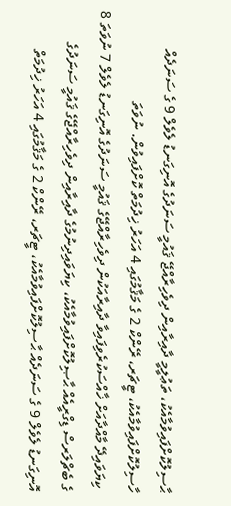ޙާސިލުކޮށްފައިވުމާއެކު، ތަޢުލީމީ ދާއިރާއިން ދިވެހިރާއްޖޭ ޤައުމީ ސަނަދުގެ އޮނިގަނޑު ލެވެލް 9 ގެ ސަނަދެއް ހާސިލުކޮށްފައިވުމާއެކު، ޓީޗަރ، ރޭންކް 2 ގެ މަޤާމުގައި 4 އަހަރު ޚިދުމަތް ކޮށްފައިވުން. ނުވަތަ
 ކިޔަވައިދޭ މާއްދާއަށް ޚާއްސަކުރެވިފައިވާ ދާއިރާއަކުން ދިވެހިރާއްޖޭގެ ޤައުމީ ސަނަދުގެ އޮނިގަނޑު ލެވެލް 7 ނުވަތަ 8 ގެ ބެޗްލަރސް ޑިގްރީއެއް ޙާޞިލުކޮށްފައިވުމާއެކު، ކިޔަވައިދިނުމުގެ ދާއިރާއިން ދިވެހިރާއްޖޭގެ ޤައުމީ ސަނަދުގެ އޮނިގަނޑު ލެވެލް 9 ގެ ސަނަދެއް ޙާސިލުކޮށްފައިވުމާއެކު، ޓީޗަރ، ރޭންކް 2 ގެ މަޤާމުގައި 4 އަހަރު ޚިދުމަތް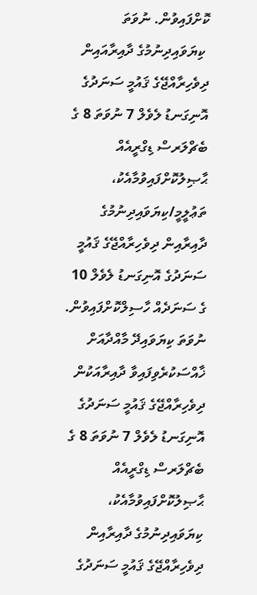ކޮށްފައިވުން. ނުވަތަ
 ކިޔަވައިދިނުމުގެ ދާއިރާއައިން ދިވެހިރާއްޖޭގެ ޤައުމީ ސަނަދުގެ އޮނިގަނޑު ލެވެލް 7 ނުވަތަ 8 ގެ ބެޗްލަރސް ޑިގްރީއެއް ޙާޞިލުކޮށްފައިވުމާއެކު، ތަޢުލީމީ/ކިޔަވައިދިނުމުގެ ދާއިރާއިން ދިވެހިރާއްޖޭގެ ޤައުމީ ސަނަދުގެ އޮނިގަނޑު ލެވެލް 10 ގެ ސަނަދެއް ހާސިލްކޮށްފައިވުން. ނުވަތަ ކިޔަވައިދޭ މާއްދާއަށް ޚާއްސަކުރެވިފައިވާ ދާއިރާއަކުން ދިވެހިރާއްޖޭގެ ޤައުމީ ސަނަދުގެ އޮނިގަނޑު ލެވެލް 7 ނުވަތަ 8 ގެ ބެޗްލަރސް ޑިގްރީއެއް ޙާޞިލުކޮށްފައިވުމާއެކު، ކިޔަވައިދިނުމުގެ ދާއިރާއިން ދިވެހިރާއްޖޭގެ ޤައުމީ ސަނަދުގެ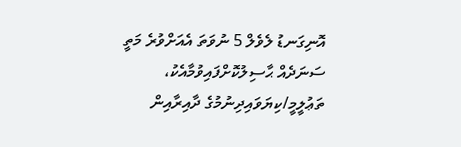އޮނިގަނޑު ލެވެލް 5 ނުވަތަ އެއަށްވުރެ މަތީ ސަނަދެއް ޙާސިލުކޮށްފައިވުމާއެކު، ތަޢުލީމީ/ކިޔަވައިދިނުމުގެ ދާއިރާއިން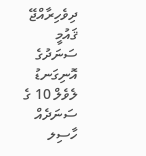ދިވެހިރާއްޖޭ ޤައުމީ ސަނަދުގެ އޮނިގަނޑު ލެވެލް 10 ގެ ސަނަދެއް ހާސިލ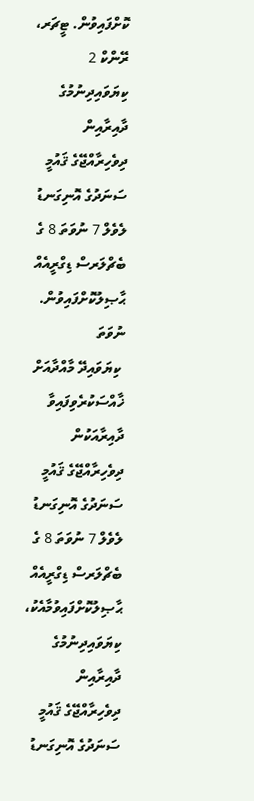ކޮށްފައިވުން. ޓީޗަރ، ރޭންކް 2 ކިޔަވައިދިނުމުގެ ދާއިރާއިން ދިވެހިރާއްޖޭގެ ޤައުމީ ސަނަދުގެ އޮނިގަނޑު ލެވެލް 7 ނުވަތަ 8 ގެ ބެޗްލަރސް ޑިގްރީއެއް ޙާޞިލުކޮށްފައިވުން. ނުވަތަ
 ކިޔަވައިދޭ މާއްދާއަށް ޚާއްސަކުރެވިފައިވާ ދާއިރާއަކުން ދިވެހިރާއްޖޭގެ ޤައުމީ ސަނަދުގެ އޮނިގަނޑު ލެވެލް 7 ނުވަތަ 8 ގެ ބެޗްލަރސް ޑިގްރީއެއް ޙާޞިލުކޮށްފައިވުމާއެކު، ކިޔަވައިދިނުމުގެ ދާއިރާއިން ދިވެހިރާއްޖޭގެ ޤައުމީ ސަނަދުގެ އޮނިގަނޑު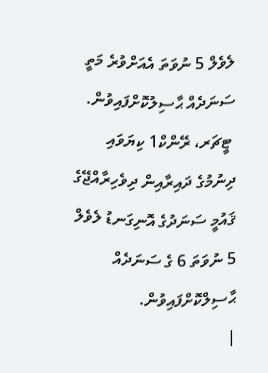ލެވެލް 5 ނުވަތަ އެއަށްވުރެ މަތީ ސަނަދެއް ޙާސިލުކޮށްފައިވުން.
 ޓީޗަރ، ރޭންކް1 ކިޔަވައި ދިނުމުގެ ދައިރާއިން ދިވެހިރާއްޖޭގެ ޤައުމީ ސަނަދުގެ އޮނިގަނޑު ލެވެލް 5 ނުވަތަ 6 ގެ ސަނަދެއް ޙާސިލްކޮށްފައިވުން.
|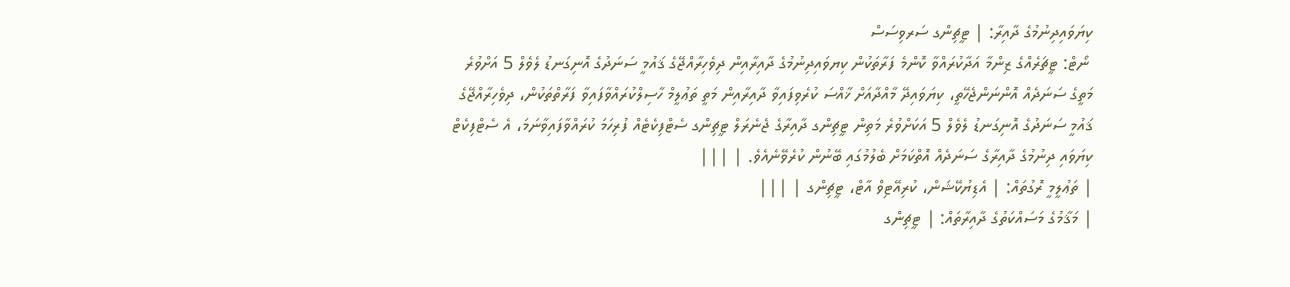ކިޔަވައިދިނުމުގެ ދާއިރާ: | ޓީޗިންގ ސަރވިސަސް
 ނޯޓް: ޓީޗަރެއްގެ ޒިންމާ އަދާކުރައްވާ ކޮންމެ ފަރާތަކުން ކިޔވައިދިނުމުގެ ދާއިރާއިން ދިވެހިރާއްޖޭގެ ޤައުމީ ސަނަދުގެ އޮނިގަނޑު ލެވެލް 5 އަށްވުރެ މަތީގެ ސަނަދެއް އޮންނަންޖެހޭތީ، ކިޔަވައިދޭ މާއްދާއަށް ޚާއްސަ ކުރެވިފައިވާ ދާއިރާއިން މަތީ ތަޢުލީމް ހާސިލްކުރައްވާފައިވާ ފަރާތްތަކުން، ދިވެހިރާއްޖޭގެ ޤައުމީ ސަނަދުގެ އޮނިގަނޑު ލެވެލް 5 އަކަށްވުރެ މަތިން ޓީޗިންގ ދާއިރާގެ ޖެނެރަލް ޓީޗިންގ ސެޓްފިކެޓެއް ފުރިހަމަ ކުރައްވާފައިވާނަމަ، އެ ސެޓްފިކެޓް ކިޔަވައި ދިނުމުގެ ދާއިރާގެ ސަނަދެއް އޮތްކަމަށް ބެލުމުގައި ބޭނުން ކުރެވޭނެއެވެ. | |||
| ތަޢުލީމީ ރޮގުތައް: | އެޑިޔުކޭޝަން، ކުރިއޭޓިވް އާޓް، ޓީޗިންގ | |||
| މަޤާމުގެ މަސައްކަތުގެ ދާއިރާތައް: | ޓީޗިންގ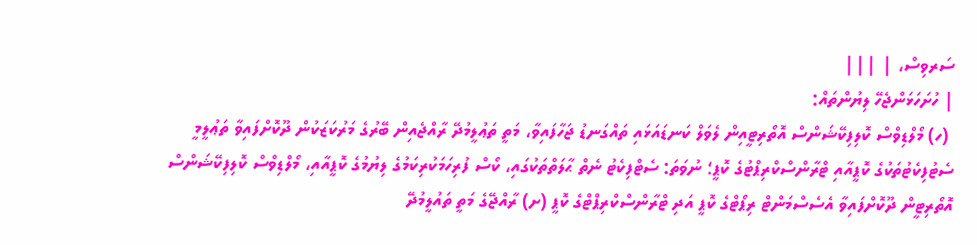ސަރވިސް، | |||
| ހުށަހަޅަންޖެހޭ ލިޔުންތައް:
 (ހ) މޯލްޑިވްސް ކޮލިފިކޭޝަންސް އޮތޯރިޓީއިން ލެވަލް ކަނޑައަޅައި ތައްގަނޑު ޖަހާފައިވާ، މަތީ ތަޢުލީމުދޭ ރާއްޖެއިން ބޭރުގެ މަރުކަޒަކުން ދޫކޮށްފައިވާ ތަޢުލީމީ ސެޓުފިކެޓުތަކުގެ ކޮޕީއާއި ޓްރާންސްކްރިޕްޓުގެ ކޮޕީ؛ ނުވަތަ: ސެޓްފިކެޓު ނެތް ޙާލަތްތަކުގައި، ކޯސް ފުރިހަމަކުރިކަމުގެ ލިޔުމުގެ ކޮޕީއާއި، މޯލްޑިވްސް ކޮލިފިކޭޝަންސް އޮތޯރިޓީން ދޫކޮށްފައިވާ އެސެސްމަންޓް ރިޕޯޓްގެ ކޮޕީ އަދި ޓްރާންސްކްރިޕްޓްގެ ކޮޕީ (ށ) ރާއްޖޭގެ މަތީ ތައުލީމުދޭ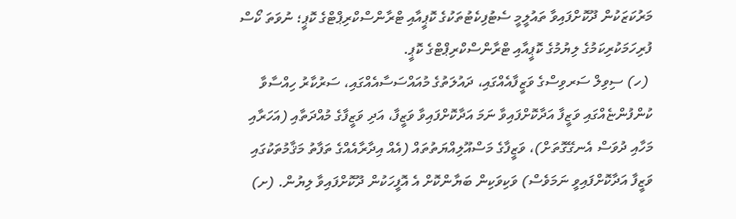މަރުކަޒަކުން ދޫކޮށްފައިވާ ތައުލީމީ ސެޓުފިކެޓުތަކުގެ ކޮޕީއާއި ޓްރާންސްކްރިޕްޓްގެ ކޮޕީ؛ ނުވަތަ ކޯސް ފުރިހަމަކުރިކަމުގެ ލިޔުމުގެ ކޮޕީއާއި ޓްރާންސްކްރިޕްޓްގެ ކޮޕީ.
 (ހ) ސިވިލް ސަރވިސްގެ ވަޒީފާއެއްގައި، ދައުލަތުގެ މުއައްސަސާއެއްގައި، ސަރުކާރު ހިއްސާވާ ކުންފުންޏެއްގައި ވަޒީފާ އަދާކޮށްފައިވާ ނަމަ އަދާކޮށްފައިވާ ވަޒީފާ، އަދި ވަޒީފާގެ މުއްދަތާއި (އަހަރާއި މަހާއި ދުވަސް އެނގޭގޮތަށް)، ވަޒީފާގެ މަސްއޫލިއްޔަތުތައް (އެއް އިދާރާއެއްގެ ތަފާތު މަޤާމުތަކުގައި ވަޒީފާ އަދާކޮށްފައިވީ ނަމަވެސް) ވަކިވަކިން ބަޔާންކޮށް އެ އޮފީހަކުން ދޫކޮށްފައިވާ ލިޔުން. (ށ)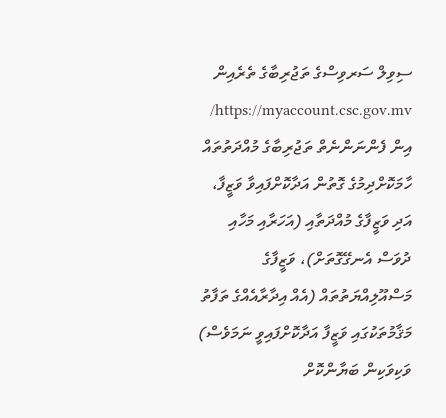ސިވިލް ސަރވިސްގެ ތަޖުރިބާގެ ތެރެއިން https://myaccount.csc.gov.mv/ އިން ފެންނަންނެތް ތަޖުރިބާގެ މުއްދަތުތައް ހާމަކޮށްދިމުގެ ގޮތުން އަދާކޮށްފައިވާ ވަޒީފާ، އަދި ވަޒީފާގެ މުއްދަތާއި (އަހަރާއި މަހާއި ދުވަސް އެނގޭގޮތަށް)، ވަޒީފާގެ މަސްއޫލިއްޔަތުތައް (އެއް އިދާރާއެއްގެ ތަފާތު މަޤާމުތަކުގައި ވަޒީފާ އަދާކޮށްފައިވީ ނަމަވެސް) ވަކިވަކިން ބަޔާންކޮށް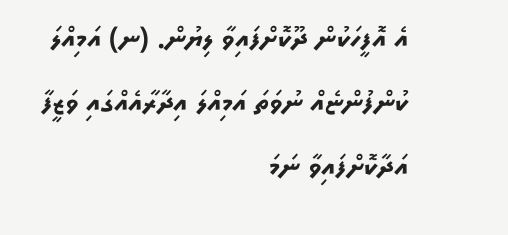އެ އޮފީހަކުން ދޫކޮށްފައިވާ ލިޔުން. (ނ) އަމިއްލަ ކުންފުންޏެއް ނުވަތަ އަމިއްލަ އިދާރާއެއްގައި ވަޒީފާ އަދާކޮށްފައިވާ ނަމަ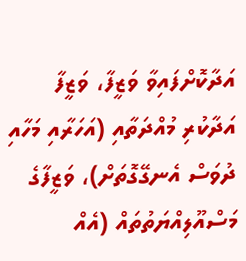އަދާކޮށްފައިވާ ވަޒީފާ، ވަޒީފާ އަދާކުރި މުއްދަތާއި (އަހަރާއި މަހާއި ދުވަސް އެނގޭގޮތަށް)، ވަޒީފާގެ މަސްއޫލިއްޔަތުތައް (އެއް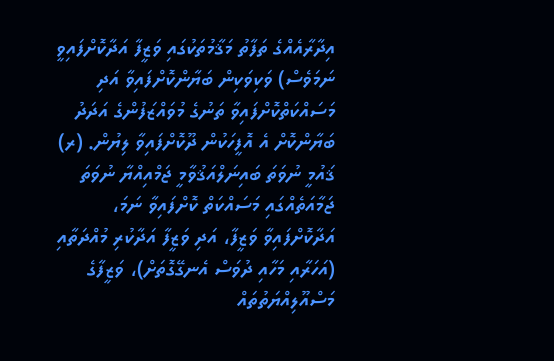އިދާރާއެއްގެ ތަފާތު މަޤާމުތަކުގައި ވަޒީފާ އަދާކޮށްފައިވީ ނަމަވެސް) ވަކިވަކިން ބަޔާންކޮށްފައިވާ އަދި މަސައްކަތްކޮށްފައިވާ ތަނުގެ މުވައްޒަފުންގެ އަދަދު ބަޔާންކޮށް އެ އޮފީހަކުން ދޫކޮށްފައިވާ ލިޔުން. (ރ) ޤައުމީ ނުވަތަ ބައިނަލްއަޤުވާމީ ޖަމްއިއްޔާ ނުވަތަ ޖަމާއަތެއްގައި މަސައްކަތް ކޮށްފައިވާ ނަމަ، އަދާކޮށްފައިވާ ވަޒީފާ، އަދި ވަޒީފާ އަދާކުރި މުއްދަތާއި (އަހަރާއި މަހާއި ދުވަސް އެނގޭގޮތަށް)، ވަޒީފާގެ މަސްއޫލިއްޔަތުތައް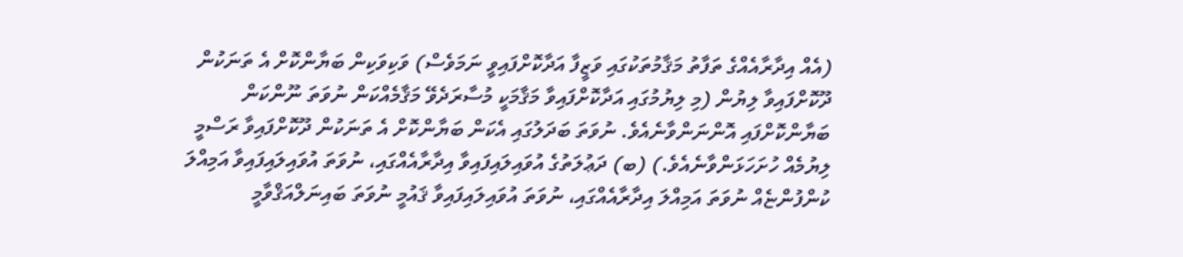(އެއް އިދާރާއެއްގެ ތަފާތު މަޤާމުތަކުގައި ވަޒީފާ އަދާކޮށްފައިވީ ނަމަވެސް) ވަކިވަކިން ބަޔާންކޮށް އެ ތަނަކުން ދޫކޮށްފައިވާ ލިޔުން (މި ލިޔުމުގައި އަދާކޮށްފައިވާ މަޤާމަކީ މުސާރަދެވޭ މަޤާމެއްކަން ނުވަތަ ނޫންކަން ބަޔާންކޮށްފައި އޮންނަންވާނެއެވެ. ނުވަތަ ބަދަލުގައި އެކަން ބަޔާންކޮށް އެ ތަނަކުން ދޫކޮށްފައިވާ ރަސްމީ ލިޔުމެއް ހުށަހަޅަންވާނެއެވެ.) (ބ) ދަޢުލަތުގެ އުވައިލައިފައިވާ އިދާރާއެއްގައި، ނުވަތަ އުވައިލައިފައިވާ އަމިއްލަ ކުންފުންޏެއް ނުވަތަ އަމިއްލަ އިދާރާއެއްގައި، ނުވަތަ އުވައިލައިފައިވާ ޤައުމީ ނުވަތަ ބައިނަލްއަޤްވާމީ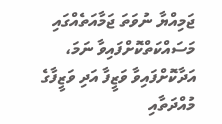ޖަމިއްޔާ ނުވަތަ ޖަމާއަތެއްގައި މަސައްކަތްކޮށްފައިވާ ނަމަ، އަދާކޮށްފައިވާ ވަޒީފާ އަދި ވަޒީފާގެ މުއްދަތާއި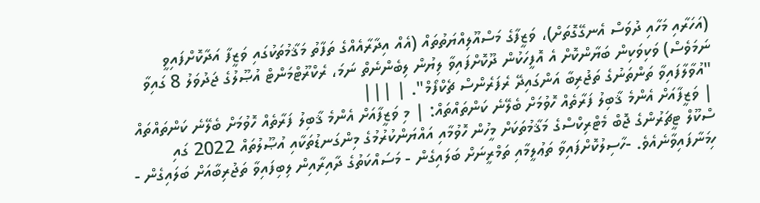(އަހަރާއި މަހާއި ދުވަސް އެނގޭގޮތަށް)، ވަޒީފާގެ މަސްއޫލިއްޔަތުތައް (އެއް އިދާރާއެއްގެ ތަފާތު މަޤާމުތަކުގައި ވަޒީފާ އަދާކޮށްފައިވީ ނަމަވެސް) ވަކިވަކިން ބަޔާންކޮށް އެ އޮފީހަކުން ދޫކޮށްފައިވާ ލިޔުން ލިބެންނެތް ނަމަ، ރެކްރޫޓްމަންޓް އުޞޫލުގެ ޖަދުވަލު 8 ގައިވާ "އުވާލާފައިވާ ތަންތަނުގެ ތަޖުރިބާ އަންގައިދޭ ރެފަރެންސް ޗެކްފޯމް". | |||
| ވަޒީފާއަށް އެންމެ ޤާބިލު ފަރާތެއް ހޮވުމަށް ބެލޭނެ ކަންތައްތައް: | މި ވަޒީފާއަށް އެންމެ ޤާބިލު ފަރާތެއް ހޮވުމަށް ބެލޭނެ ކަންތައްތައް ސްކޫލް ޓީޗަރުންގެ ޖޮބް މެޓްރިކްސްގެ މަޤާމުތަކަށް މީހުން ހޮވުމާއި އައްޔަންކުރުމުގެ މިންގަނޑުތަކާއި އުޞޫލުތައް 2022 ގައި ހިމަނާފައިވާނެއެވެ. -ހާސިލުކޮށްފައިވާ ތަޢުލީމާއި ތަމްރީނަށް ބަލައިގެން - މަސައްކަތުގެ ދާއިރާއިން ލިބިފައިވާ ތަޖުރިބާއަށް ބަލައިގެން -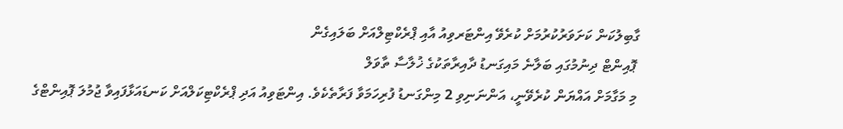ގާބިލުކަން ކަށަވަރުކުރުމަށް ކުރެވޭ އިންޓަރވިއު އާއި ޕްރެކްޓިލްއަށް ބަލައިގެން
 ޕޮއިންޓް ދިނުމުގައި ބަލާނެ މައިގަނޑު ދާއިރާތަކުގެ ޚުލާސާ ތާވަލް
 މި މަގާމަށް އައްޔަން ކުރެވޭނީ، އަންނަނިވި 2 މިންގަނޑު ފުރިހަމަވާ ފަރާތެކެވެ. އިންޓަވިއު އަދި ޕްރެކްޓިކަލްއަށް ކަނޑައަޅާފައިވާ ޖުމުލަ ޕޮއިންޓްގެ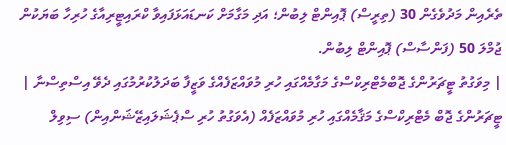ތެރެއިން މަދުވެގެން 30 (ތިރީސް) ޕޮއިންޓް ލިބުން؛ އަދި މަގާމަށް ކަނޑައަޅަފައިވާ ކްރައިޓީރިއާގެ ހުރިހާ ބަޔަކުން ޖުމްލަ 50 (ފަންސާސް) ޕޮއިންޓް ލިބުން.
| މިވަގުތު ޓީޗަރުންގެ ޖޮބްމެޓްރިކްސްގެ މަގާމެއްގައި ހުރި މުވައްޒަފެއްގެ ވަޒީފާ ބަދަލުކުރުމުގައި ދެވޭ އިސްތިސްނާ | ޓީޗަރުންގެ ޖޮބް މެޓްރިކްސްގެ މަޤާމެއްގައި ހުރި މުވައްޒަފެއް (އެވަގުތު ހުރި ސްޕެޝަލައިޒޭޝަންއިން) ސިވިލް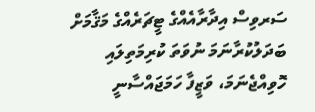ސަރވިސް އިދާރާއެއްގެ ޓީޗަރެއްގެ މަޤާމަށް ބަދަލުކުރާނަމަ ނުވަތަ ކުރިމަތިލައި ހޮވިއްޖެނަމަ، ވަޒީފާ ހަމަޖައްސާނީ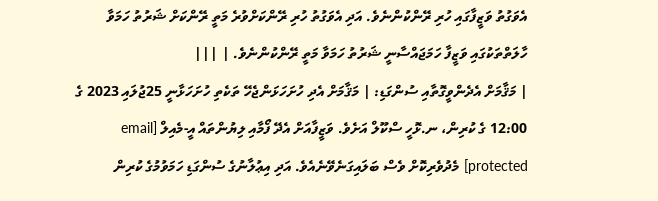އެވަގުތު ވަޒީފާގައި ހުރި ރޭންކުންނެވެ. އަދި އެވަގުތު ހުރި ރޭންކަށްވުރެ މަތީ ރޭންކަށް ޝަރުތު ހަމަވާ ހާލަތްތަކުގައި ވަޒީފާ ހަމަޖައްސާނީ ޝަރުތު ހަމަވާ މަތީ ރޭންކުންނެވެ. | |||
| މަޤާމަށް އެދެންވީގޮތާއި ސުންގަޑި: | މަޤާމަށް އެދި ހުށަހަޅަންޖެހޭ ތަކެތި ހުށަހަޅާނީ 25ޖުލައި 2023 ގެ 12:00 ގެ ކުރިން، ނ.ޅޮހީ ސްކޫލް އަށެވެ. ވަޒީފާއަށް އެދޭ ފޯމާއި ލިޔުންތައް އީ-މެއިލް [email protected] މެދުވެރިކޮށް ވެސް ބަލައިގަނެވޭނެއެވެ. އަދި އިޢުލާނުގެ ސުންގަޑި ހަމަވުމުގެ ކުރިން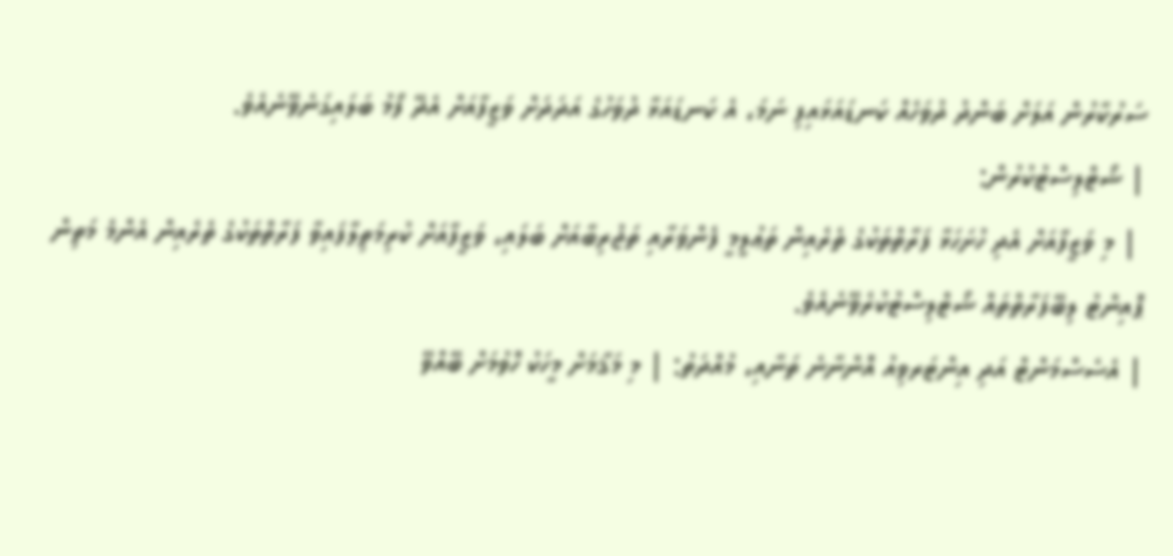ސަރުކާރުން އަލަށް ބަންދު ދުވަހެއް ކަނޑައަޅައިފި ނަމަ، އެ ކަނޑައަޅާ ދުވަހުގެ އަދަދަށް ވަޒީފާއަށް އެދޭ ފޯމު ބަލައިގަނެވޭނެއެވެ.
| ޝޯޓްލިސްޓުކުރުން:
 | މި ވަޒީފާއަށް އެދި ހުށަހަޅާ ފަރާތްތަކުގެ ތެރެއިން ތަޢުލީމީ ފެންވަރާއި ތަޖުރިބާއަށް ބަލައި، ވަޒީފާއަށް ކުރިމަތިލާފައިވާ ފަރާތްތަކުގެ ތެރެއިން އެންމެ މަތިން ޕޮއިންޓު ލިބޭފަރާތްތައް ޝޯޓްލިސްޓުކުރެވޭނެއެވެ.
| އެސެސްމަންޓް އަދި އިންޓަރވިއު އޮންނާނެ ތަނާއި، މުއްދަތު: | މި މަޤާމަށް މީހަކު ހޮވުމަށް ބޭއްވޭ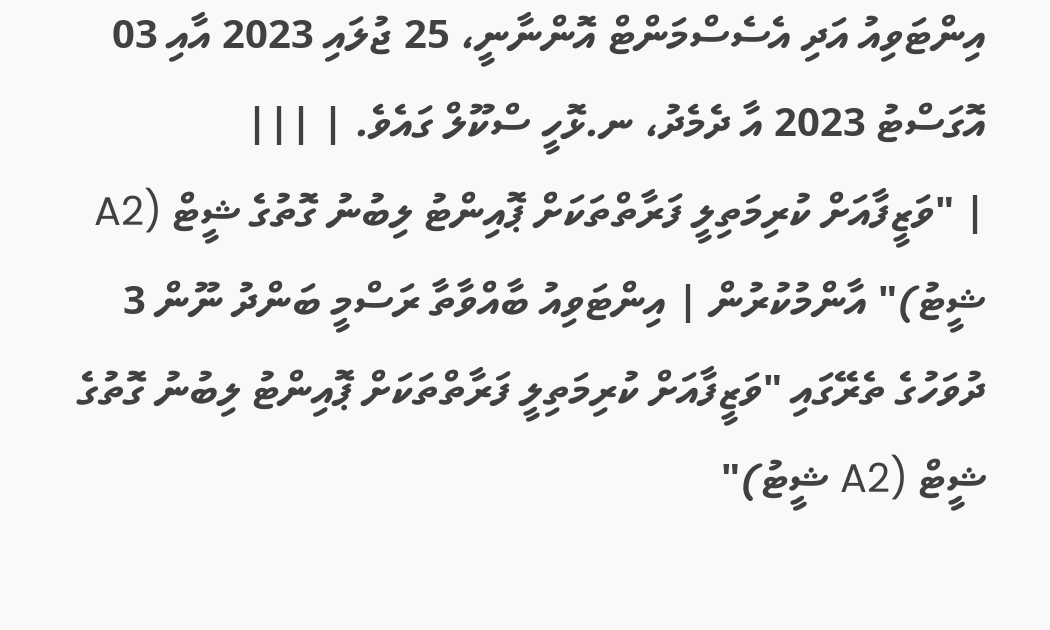އިންޓަވިއު އަދި އެސެސްމަންޓް އޮންނާނީ، 25 ޖުލައި 2023 އާއި 03 އޮގަސްޓު 2023 އާ ދެމެދު، ނ.ޅޮހީ ސްކޫލް ގައެވެ. | |||
| "ވަޒީފާއަށް ކުރިމަތިލީ ފަރާތްތަކަށް ޕޮއިންޓު ލިބުނު ގޮތުގެ ޝީޓް (A2 ޝީޓު)" އާންމުކުރުން | އިންޓަވިއު ބާއްވާތާ ރަސްމީ ބަންދު ނޫން 3 ދުވަހުގެ ތެރޭގައި "ވަޒީފާއަށް ކުރިމަތިލީ ފަރާތްތަކަށް ޕޮއިންޓު ލިބުނު ގޮތުގެ ޝީޓް (A2 ޝީޓު)"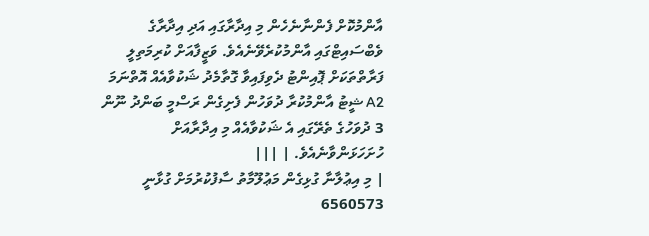އާންމުކޮށް ފެންނާނެހެން މި އިދާރާގައި އަދި އިދާރާގެ ވެބްސައިޓްގައި އާންމުކުރެވޭނެއެވެ. ވަޒީފާއަށް ކުރިމަތިލީ ފަރާތްތަކަށް ޕޮއިންޓު ދެވިފައިވާ ގޮތާމެދު ޝަކުވާއެއް އޮތްނަމަ A2 ޝީޓު އާންމުކުރާ ދުވަހުން ފެށިގެން ރަސްމީ ބަންދު ނޫން 3 ދުވަހުގެ ތެރޭގައި އެ ޝަކުވާއެއް މި އިދާރާއަށް ހުށަހަޅަންވާނެއެވެ. | |||
| މި އިޢުލާނާ ގުޅިގެން މަޢުލޫމާތު ސާފުކުރުމަށް ގުޅާނީ 6560573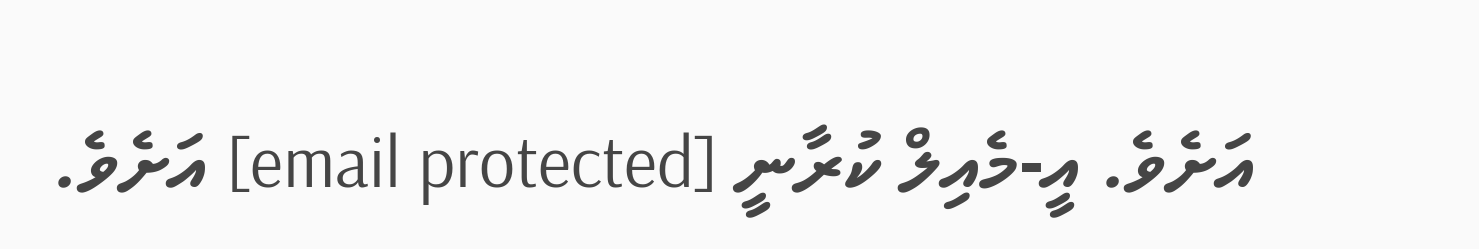އަށެވެ. އީ-މެއިލް ކުރާނީ [email protected] އަށެވެ.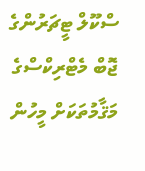ސްކޫލް ޓީޗަރުންގެ ޖޮބް މެޓްރިކްސްގެ މަޤާމުތަކަށް މީހުން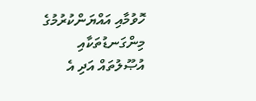ހޮވުމާއި އައްޔަންކުރުމުގެ މިންގަނޑުތަކާއި އުޞޫލުތައް އަދި އެ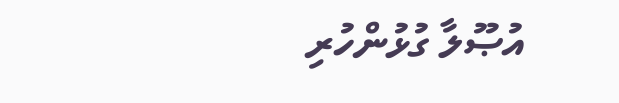އުޞޫލާ ގުޅުންހުރި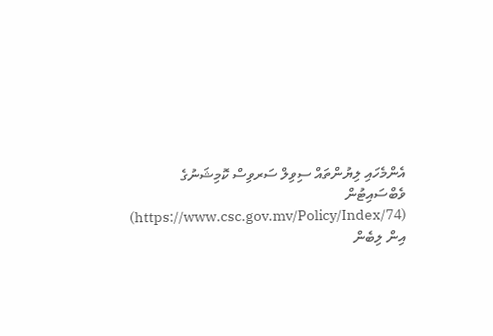އެންމެހައި ލިޔުންތައް ސިވިލް ސަރވިސް ކޮމިޝަނުގެ ވެބްސައިޓުން (https://www.csc.gov.mv/Policy/Index/74) އިން ލިބެން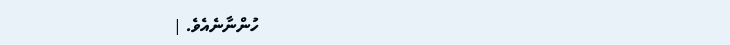ހުންނާނެއެވެ. |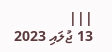|||
13 ޖުލައި 2023